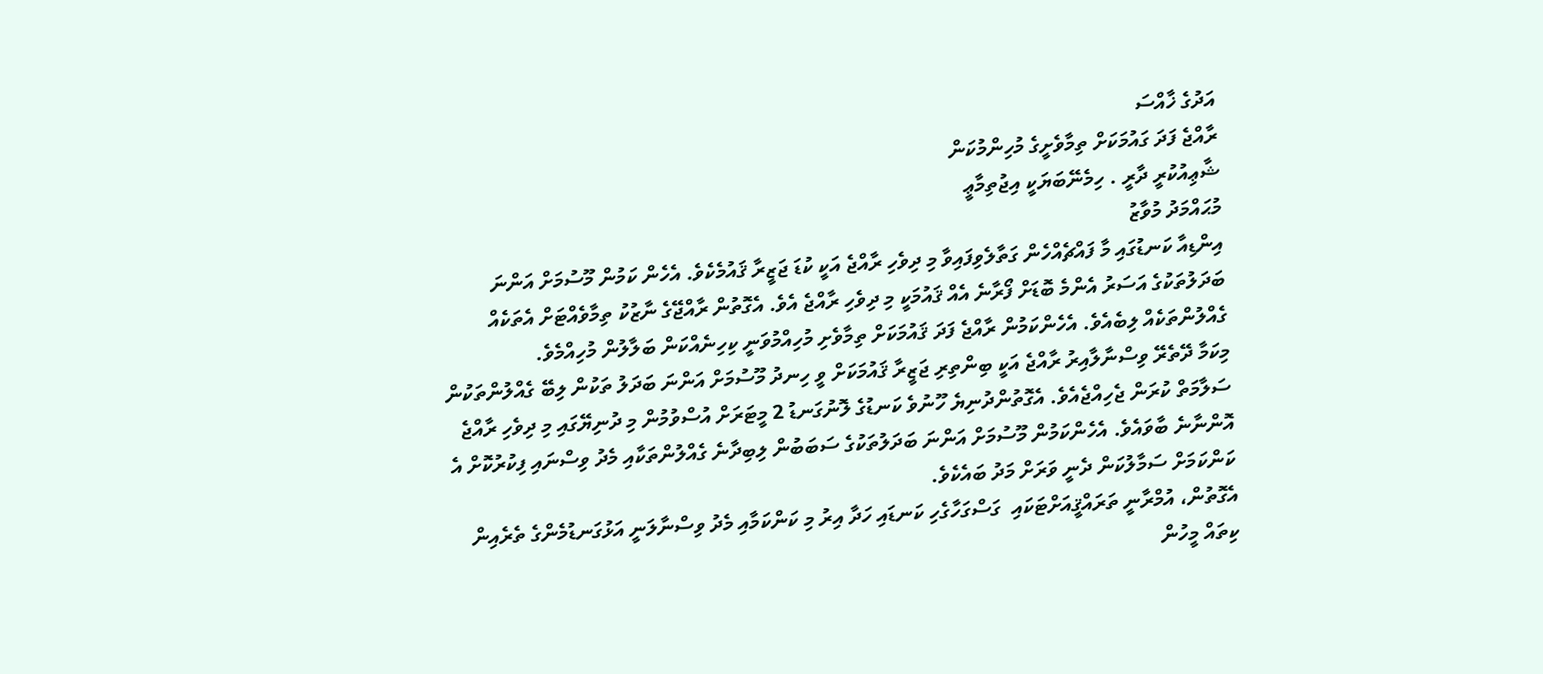އަދުގެ ޚާއްސަ
ރާއްޖެ ފަދަ ގައުމަކަށް ތިމާވެށީގެ މުހިންމުކަން
ޝާޢިއުކުރީ ދާރީ . ހިމެނޭބަޔަކީ އިޖުތިމާޢީ
މުޙައްމަދު މުވާޒު
އިންޑިއާ ކަނޑުގައި މާ ފައްޗެއްހެން ގަތާލެވިފައިވާ މި ދިވެހި ރާއްޖެ އަކީ ކުޑަ ޖަޒީރާ ޤައުމެކެވެ. އެހެން ކަމުން މޫސުމަށް އަންނަ ބަދަލުތަކުގެ އަސަރު އެންމެ ބޮޑަށް ފޯރާނެ އެއް ޤައުމަކީ މި ދިވެހި ރާއްޖެ އެވެ. އެގޮތުން ރާއްޖޭގެ ނާޒުކު ތިމާވެއްޓަށް އެތަކެއް ގެއްލުންތަކެއް ލިބެއެވެ. އެހެންކަމުން ރާއްޖެ ފަދަ ޤައުމަކަށް ތިމާވެށި މުހިއްމުވަނީ ކިހިނެއްކަން ބަލާލުން މުހިއްމެވެ.
މިކަމާ ދޭތެރޭ ވިސްނާލާއިރު ރާއްޖެ އަކީ ބިންތިރި ޖަޒީރާ ޤައުމަކަށް ވީ ހިނދު މޫސުމަށް އަންނަ ބަދަލު ތަކުން ލިބޭ ގެއްލުންތަކުން ސަލާމަތް ކުރަން ޖެހިއްޖެއެވެ. އެގޮތުންދުނިޔެ ހޫނުވެ ކަނޑުގެ ލޮނުގަނޑު 2 މީޓަރަށް އުސްވުމުން މި ދުނިޔޭގައި މި ދިވެހި ރާއްޖެ އޮންނާނެ ބާވައެވެ. އެހެންކަމުން މޫސުމަށް އަންނަ ބަދަލުތަކުގެ ސަބަބުން ލިބިދާނެ ގެއްލުންތަކާއި މެދު ވިސްނައި ފިކުރުކޮށް އެ ކަންކަމަށް ސަމާލުކަން ދެނީ ވަރަށް މަދު ބައެކެވެ.
އެގޮތުން، އުމްރާނީ ތަރައްޤީއަށްޓަކައި  ގަސްގަހާގެހި ކަނޑައި ހަދާ އިރު މި ކަންކަމާއި މެދު ވިސްނާލަނީ އަޅުގަނޑުމެންގެ ތެރެއިން ކިތައް މީހުން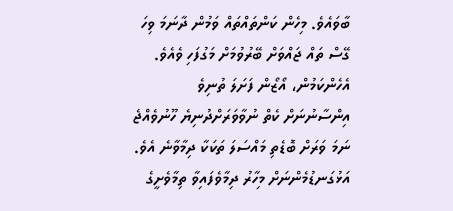ބާވައެވެ. މިހެން ކަންތައްތައް ވަމުން ދާނަމަ ވިހަ ގޭސް ތައް ޖައްވަށް ބޭރުވުމަށް މަގުފަހި ވެއެވެ. އެހެންކަމުން، އޯޒޯން ފަށަލަ ތުނިވެ އިންސާނުނަށް ކެތް ނުވާވަރަށްދުނިޔެ ހޫނުވެއްޖެ ނަމަ ވަރަށް ބޮޑެތި މައްސަލަ ތަކަކާ ދިމާވާނެ އެވެ.
އަޅުގަނޑުމެންނަށް މިހާރު ދިމާވެފައިވާ ތިމާވެށީގެ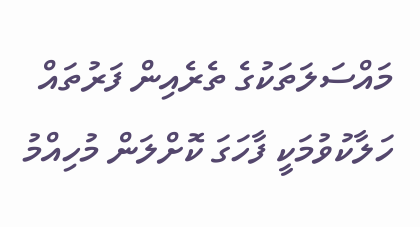މައްސަލަތަކުގެ ތެރެއިން ފަރުތައް ހަލާކުވުމަކީ ފާހަގަ ކޮށްލަން މުހިއްމު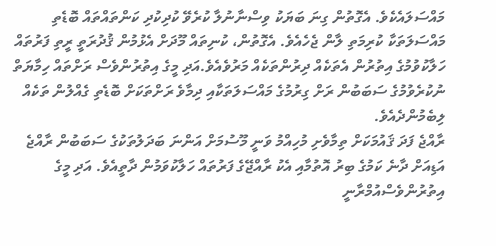މައްސަލައެކެވެ. އެގޮތުން ގިނަ ބަޔަކު ވިސްނާނުލާ ކުރެވޭ ކުދިކުދި ކަންތައްތައް ބޮޑެތި މައްސަލަތަކާ ކުރިމަތި ލާން ޖެހެއެވެ. އެގޮތުން، ކުނިތައް މޫދަށް އެޅުމުން ޤުދުރަތީ ރީތި ފަރުތައް ހަލާކުވުމުގެ އިތުރުން އެތަކެއް ދިރުންތަކެއް މަރުވެއެވެ.އަދި މީގެ އިތުރުންވެސް ރަށްތައް ހިމާޔަތް ނުކުރެވުމުގެ ސަބަބުން ރަށް ގިރުމުގެ މައްސަލަތަކާއި ދިމާވެ ރަށްތަކަށް ބޮޑެތި ގެއްލުން ތަކެއް ލިބެމުންދެއެވެ.
ރާއްޖެ ފަދަ ޤައުމަކަށް ތިމާވެށި މުހިއްމު ވަނީ މޫސުމަށް އަންނަ ބަދަލުތަކުގެ ސަބަބުން ރާއްޖެ އަޑިއަށް ދާނެ ކަމުގެ ބިރު އޮތުމާއި އެކު ރާއްޖޭގެ ފަރުތައް ހަލާކުވަމުން ދާތީއެވެ. އަދި މީގެ އިތުރުންވެސްއުމްރާނީ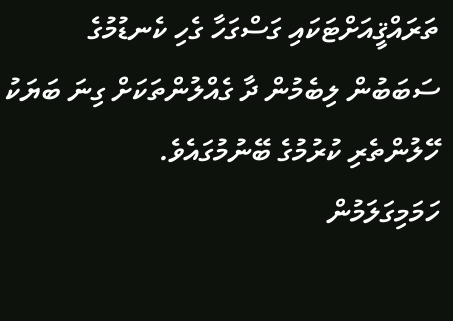ތަރައްޤީއަށްޓަކައި ގަސްގަހާ ގެހި ކެނޑުމުގެ ސަބަބުން ލިބެމުން ދާ ގެއްލުންތަކަށް ގިނަ ބަޔަކު ހޭލުންތެރި ކުރުމުގެ ބޭނުމުގައެވެ.
ހަމަމިގަލަމުން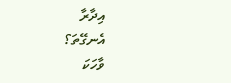އިދާރާ
އެނގޭތަ؟
ވާހަކަ